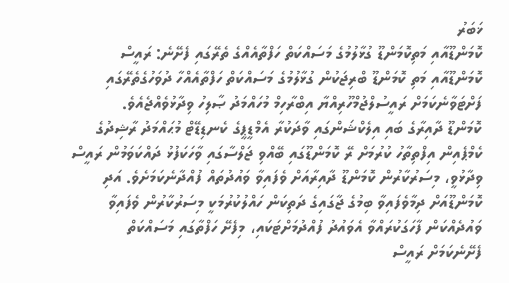ޚަބަރު
ކޮމަންޑޫއާއި މަތިކޮމަންޑޫ ގުޅާލުމުގެ މަސައްކަތް ހަފްތާއެއްގެ ތެރޭގައި ފެށޭނެ: ރައީސް
ކޮމަންޑޫއާއި މަތި ކޮމަންޑޫ ބްރިޖަކުން ގުޅާލުމުގެ މަސައްކަތް ހަފްތާއެއްހާ ދުވަހުގެތެރޭގައި ފަށްޓަވާނެކަމަށް ރައީސުލްޖުމްހޫރިއްޔާ އިބްރާހިމް މުހައްމަދު ޞާލިހު ވިދާޅުވެއްޖެއެވެ.
ކޮމަންޑޫ ދާއިރާގެ ބައި އިލެކްޝަންގައި ވާދަކުރާ އެމްޑީޕީގެ ކެނޑިޑޭޓް މުޙައްމަދު ރާޝިދުގެ ކެމްޕެއިން އިފްތިތާހު ކުރުމަށް ރޭ ކޮމަންޑޫގައި ބޭއްވި ޖަލްސާގައި ވާހަކަފުޅު ދައްކަވަމުން ރައީސް ވިދާޅުވީ، މިސަރުކާރުން ކޮމަންޑޫ ދާއިރާއަށް ވެފައިވާ ވައުދުތައް ފުއްދާނެކަމަށެވެ. އަދި ކޮމަންޑޫއަށް ދިމާވެފައިވާ ބިމުގެ ޖާގައިގެ ދަތިކަން ހައްލުކުރުމަކީ މިސަރުކާރުން ވެފައިވާ ވައުދެއްކަން ފާހަގަކުރައްވާ އެވައުދު ފުއްދުމަށްޓަކައި، މިފެށޭ ހަފްތާގައި މަސައްކަތް ފެށޭނެކަމަށް ރައީސް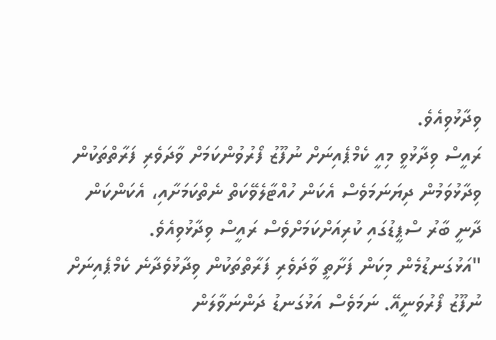ވިދާޅުވިއެވެ.
ރައީސް ވިދާޅުވީ މިއީ ކެމްޕެއިނަށް ނުފޫޒު ފޯރުވުންކަމަށް ވާދަވެރި ފަރާތްތަކުން ވިދާޅުވަމުން ދިޔަނަމަވެސް އެކަން ހުއްޓާލެވޭކަތް ނެތްކަމަށާއި، އެކަންކަން ދާނީ ބާރު ސްޕީޑުގައި ކުރިއަށްކަމަށްވެސް ރައީސް ވިދާޅުވިއެވެ.
"އަޅުގަނޑުމެން މިކަން ފަށާތީ ވާދަވެރި ފަރާތްތަކުން ވިދާޅުވެދާނެ ކެމްޕެއިނަށް ނުފޫޒު ފޯރުވަނީއޭ. ނަމަވެސް އަޅުގަނޑު ދަންނަވާލަން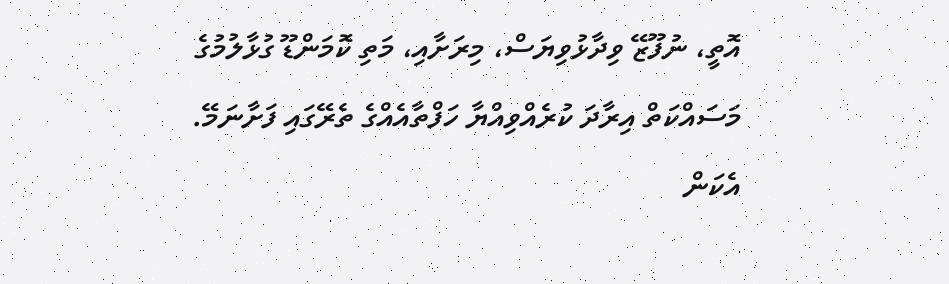އޮތީ، ނުފޫޒޭ ވިދާޅުވިޔަސް، މިރަށާއި، މަތި ކޮމަންޑޫ ގުޅާލުމުގެ މަސައްކަތް އިރާދަ ކުރެއްވިއްޔާ ހަފްތާއެއްގެ ތެރޭގައި ފަށާނަމޭ. އެކަން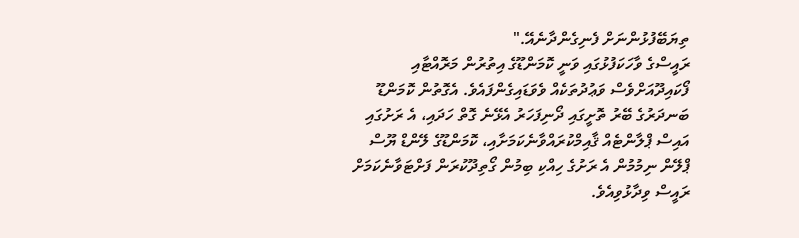ތިޔަބޭފުޅުންނަށް ފެނިގެންދާނެއޭ."
ރައީސްގެ ވާހަކަފުޅުގައި ވަނީ ކޮމަންޑޫގެ އިތުރުން މަރޮއްޓާއި ފޯކައިދޫއަށްވެސް ވަޢުދުތަކެއް ވެވަޑައިގެންފައެވެ. އެގޮތުން ކޮމަންޑޫ ބަނދަރުގެ ބޭރު ތޮށީގައި ދޯނިފަހަރު އެޅޭނެ ގޮތް ހަދައި، އެ ރަށުގައި އައިސް ޕްލާންޓެއް ޤާއިމްކުރައްވާނެކަމަށާއި، ކޮމަންޑޫގެ ލޭންޑް ޔޫސް ޕްލޭން ނިމުމުން އެ ރަށުގެ ހިއްކި ބިމުން ގޯތިދޫކުރަން ފަށްޓަވާނެކަމަށް ރައީސް ވިދާޅުވިއެވެ.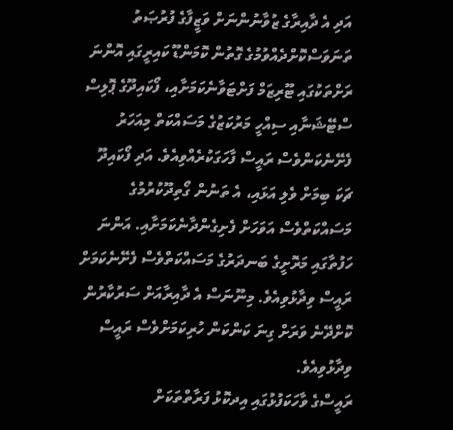އަދި އެ ދާއިރާގެ ޒުވާނުންނަށް ވަޒީފާގެ ފުރުޞަތު ތަނަވަސްކޮށްދެއްވުމުގެ ގޮތުން ކޮމަންޑޫ ކައިރީގައި އޮންނަ ރަށްތަކުގައި ޓޫރިޒަމް ފަށްޓަވާނެކަމަށާއި، ފޯކައިދޫގެ ޕޮލިސް ސްޓޭޝަނާއި ސިއްހީ މަރުކަޒުގެ މަސައްކަތް މިއަހަރު ފެށޭނެކަންވެސް ރައީސް ފާހަގަކުރެއްވިއެވެ. އަދި ފޯކައިދޫ ޗަކަ ބިމަށް ވެލި އަޅައި، އެ ތަނުން ގޯތިދޫކުރުމުގެ މަސައްކަތްވެސް އަވަހަށް ފެށިގެންދާނެކަމަށާއި. އަންނަ ހަފުތާގައި މަރޮށީގެ ބަނދަރުގެ މަސައްކަތްވެސް ފެށޭނެކަމަށް ރައީސް ވިދާޅުވިއެވެ. މިނޫނަސް އެ ދާއިރާއަށް ސަރުކާރުން ކޮށްދޭނެ ވަރަށް ގިނަ ކަންކަން ހުރިކަމަށްވެސް ރައީސް ވިދާޅުވިއެވެ.
ރައީސްގެ ވާހަކަފުޅުގައި އިދކޮޅު ފަރާތްތަކަށް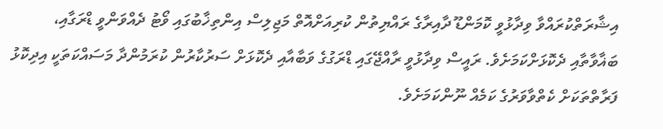އިޝާރަތްކުރައްވާ ވިދާޅުވީ ކޮމަންޑޫ ދާއިރާގެ ރައްޔިތުން ކުރިއަށްއޮތް މަޖިލިސް އިންތިޚާބުގައި ވޯޓު ދެއްވަންވީ ޑްރަގާއި، ބަޣާވާތާއި ދެކޮޅަށްކަމަށެވެ. ރައީސް ވިދާޅުވީ ރާއްޖޭގައި ޑްރަގުގެ ވަބާއާއި ދެކޮޅަށް ސަރުކާރުން ކުރަމުންދާ މަސައްކަތަކީ އިދިކޮޅު ފަރާތްތަކަށް ކެތްވާވަރުގެ ކަމެއް ނޫންކަމަށެވެ.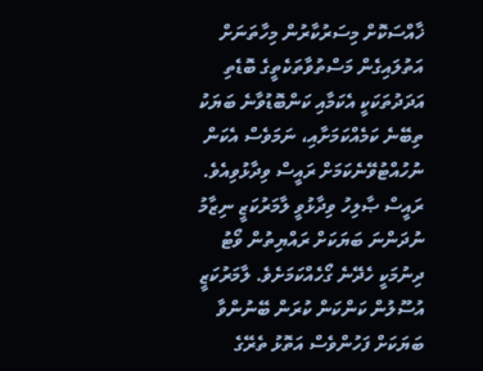ޚާއްސަކޮށް މިސަރުކާރުން މިހާތަނަށް އަތުލައިގެން މަސްތުވާތަކެތީގެ ބޮޑެތި އަދަދުތަކަކީ އެކަމާއި ކަންބޮޑުވާނެ ބަޔަކު ތިބޭނެ ކަމެއްކަމަށާއި، ނަމަވެސް އެކަން ނުހުއްޓުވޭނެކަމަށް ރައީސް ވިދާޅުވިއެވެ.
ރައީސް ޞާލިހު ވިދާޅުވީ ލާމަރުކަޒީ ނިޒާމު ނުދަންނަ ބަޔަކަށް ރައްޔިތުން ވޯޓު ދިނުމަކީ ހެދޭނެ ގޯހެއްކަމަށެވެ. ލާމަރުކަޒީ އުސޫލުން ކަންކަން ކުރަން ބޭނުންވާ ބަޔަކަށް ފަހުންވެސް އަތޮޅު ތެރޭގެ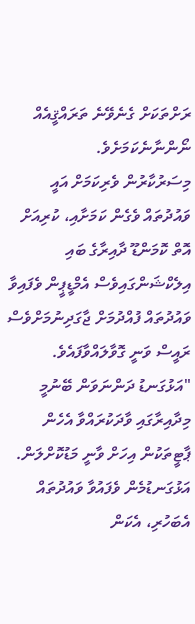ރަށްތަކަށް ގެނެވޭނެ ތަރައްޤީއެއް ނޯންނާނެކަމަށެވެ.
މިސަރުކާރުން ވެރިކަމަށް އައީ ވައުދުތައް ވެގެން ކަމަށާއި، ކުރިއަށް އޮތް ކޮމަންޑޫ ދާއިރާގެ ބައި އިލެކްޝަންގައިވެސް އެމްޑީޕީން ވެފައިވާ ވައުދުތައް ފުއްދުމަށް ޖާގަދިނުމަށްވެސް ރައީސް ވަނީ ގޮވާލައްވާފައެވެ.
"އަޅުގަނޑު ދަންނަވަން ބޭނުމީ މިދާއިރާގައި ވާދަކުރައްވާ އެހެން ޕާޓީތަކުން އިހަށް ވާނީ މަޑުކޮށްލަން. އަޅުގަނޑުމެން ވެފައުވާ ވައުދުތައް އެބަހުރި، އެކަން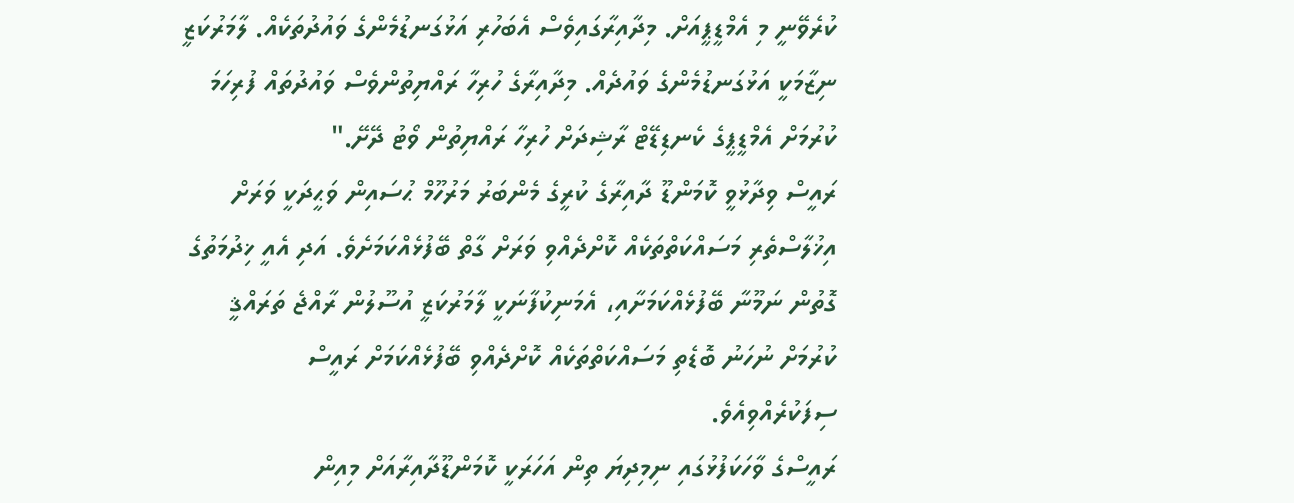ކުރެވޭނީ މި އެމްޑީޕީއަށް. މިދާއިރާގައިވެސް އެބަހުރި އަޅުގަނޑުމެންގެ ވައުދުތަކެއް. ލާމަރުކަޒީ ނިޒާމަކީ އަޅުގަނޑުމެންގެ ވައުދެއް. މިދާއިރާގެ ހުރިހާ ރައްޔިތުންވެސް ވައުދުތައް ފުރިހަމަ ކުރުމަށް އެމްޑީޕީގެ ކެނޑިޑޭޓް ރާޝިދަށް ހުރިހާ ރައްޔިތުން ވޯޓު ދޭށޭ."
ރައީސް ވިދާޅުވީ ކޮމަންޑޫ ދާއިރާގެ ކުރީގެ މެންބަރު މަރުހޫމް ޙުސައިން ވަޙީދަކީ ވަރަށް އިޚުލާސްތެރި މަސައްކަތްތަކެއް ކޮށްދެއްވި ވަރަށް ގާތް ބޭފުޅެއްކަމަށެވެ. އަދި އެއީ ޚިދުމަތުގެ ގޮތުން ނަމޫނާ ބޭފުޅެއްކަމަށާއި، އެމަނިކުފާނަކީ ލާމަރުކަޒީ އުސޫލުން ރާއްޖެ ތަރައްޤީ ކުރުމަށް ނުހަނު ބޮޑެތި މަސައްކަތްތަކެއް ކޮށްދެއްވި ބޭފުޅެއްކަމަށް ރައީސް ސިފަކުރެއްވިއެވެ.
ރައީސްގެ ވާހަކަފުޅުގައި ނިމިދިޔަ ތިން އަހަރަކީ ކޮމަންޑޫދާއިރާއަށް މިއިން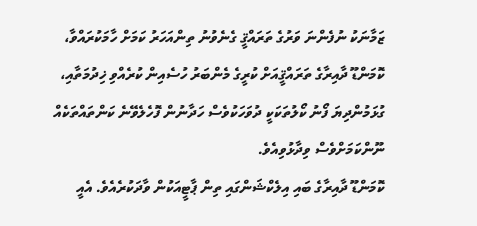ޒަމާނަކު ނުފެންނަ ވަރުގެ ތަރައްޤީ ގެނެވުނު ތިންއަހަރު ކަމަށް ހާމަކުރައްވާ، ކޮމަންޑޫ ދާއިރާގެ ތަރައްޤީއަށް ކުރީގެ މެންބަރު ހުސެއިން ކުރެއްވި ޚިދުމަތާއި، ގުޅަމުންދިޔަ ފޯނު ކޯލުތަކަކީ ދުވަހަކުވެސް ހަދާނުން ފޮހެލެވޭނެ ކަންތައްތަކެއް ނޫންކަމަށްވެސް ވިދާޅުވިއެވެ.
ކޮމަންޑޫ ދާއިރާގެ ބައި އިލެކްޝަންގައި ތިން ޕާޓީއަކުން ވާދަކުރެއެވެ. އެއީ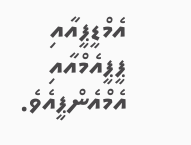އެމްޑީޕީއާއި ޕީޕީއެމްއާއި އެމްއެންޕީއެވެ.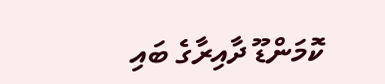ކޮމަންޑޫ ދާއިރާގެ ބައި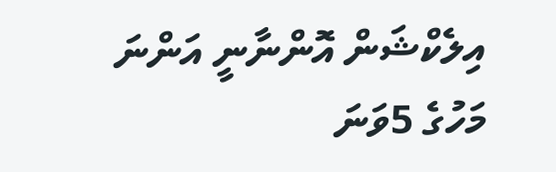އިލެކްޝަން އޮންނާނީ އަންނަ މަހުގެ 5ވަނަ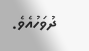ދުވަހުއެވެ.